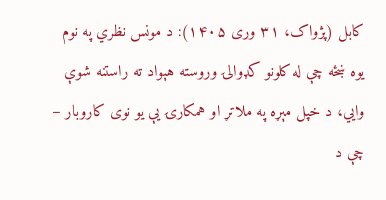کابل (پژواک، ۳۱ وری ۱۴۰۵): د مونس نظري په نوم یوه ښځه چې له کلونو کډوالۍ وروسته هېواد ته راستنه شوې وایي، د خپل مېړه په ملاتړ او همکارۍ یې یو نوی کاروبار – چې د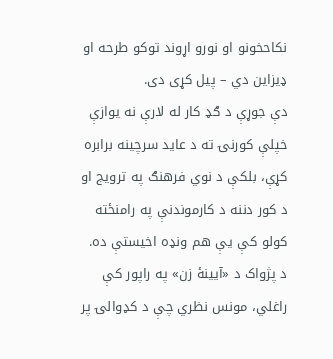نکاحخونو او نورو اړوند توکو طرحه او ډیزاین دي – پیل کړی دی.
دې جوړې د ګډ کار له لارې نه یوازې خپلې کورنۍ ته د عاید سرچینه برابره کړې، بلکې د نوي فرهنګ په ترویج او د کور دننه د کارموندنې په رامنځته کولو کې یې هم ونډه اخیستې ده.
د پژواک د «آیینهٔ زن» په راپور کې راغلي، مونس نظري چې د کډوالۍ پر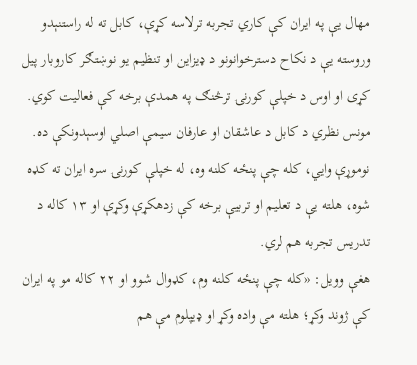مهال یې په ایران کې کاري تجربه ترلاسه کړې، کابل ته له راستنېدو وروسته یې د نکاح دسترخوانونو د ډیزاین او تنظیم یو نوښتګر کاروبار پیل کړی او اوس د خپلې کورنۍ ترڅنګ په همدې برخه کې فعالیت کوي.
مونس نظري د کابل د عاشقان او عارفان سیمې اصلي اوسېدونکې ده. نوموړې وایي، کله چې پنځه کلنه وه، له خپلې کورنۍ سره ایران ته کډه شوه، هلته یې د تعلیم او تربیې برخه کې زدهکړې وکړې او ۱۳ کاله د تدریس تجربه هم لري.
هغې وویل: «کله چې پنځه کلنه وم، کډوال شوو او ۲۲ کاله مو په ایران کې ژوند وکړ؛ هلته مې واده وکړ او ډیپلوم مې هم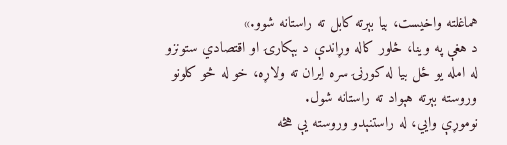هماغلته واخیست، بیا بېرته کابل ته راستانه شوو.»
د هغې په وینا، څلور کاله وړاندې د بېکارۍ او اقتصادي ستونزو له امله یو ځل بیا له کورنۍ سره ایران ته ولاړه، خو له څو کلونو وروسته بېرته هېواد ته راستانه شول.
نوموړې وایي، له راستنېدو وروسته یې هڅه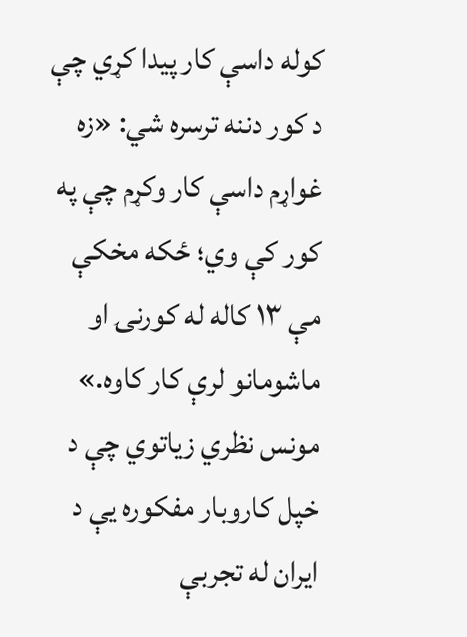کوله داسې کار پیدا کړي چې د کور دننه ترسره شي: «زه غواړم داسې کار وکړم چې په کور کې وي؛ ځکه مخکې مې ۱۳ کاله له کورنۍ او ماشومانو لرې کار کاوه.»
مونس نظري زیاتوي چې د خپل کاروبار مفکوره یې د ایران له تجربې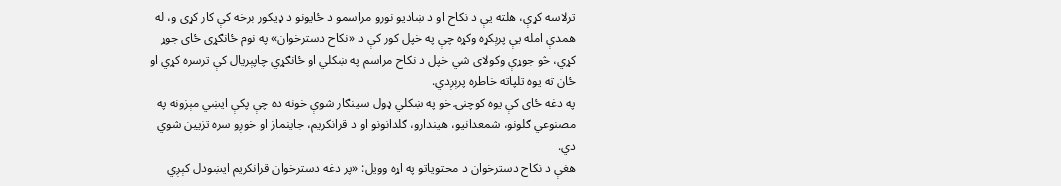ترلاسه کړې، هلته یې د نکاح او د ښادیو نورو مراسمو د ځایونو د ډیکور برخه کې کار کړی و، له همدې امله یې پرېکړه وکړه چې په خپل کور کې د «نکاح دسترخوان» په نوم ځانګړی ځای جوړ کړي، څو جوړې وکولای شي خپل د نکاح مراسم په ښکلي او ځانګړي چاپېریال کې ترسره کړي او ځان ته یوه تلپاته خاطره پرېږدي.
په دغه ځای کې یوه کوچنۍ خو په ښکلي ډول سینګار شوې خونه ده چې پکې ایښي مېزونه په مصنوعي ګلونو، شمعدانیو، هیندارو، ګلدانونو او د قرانکریم، جاینماز او خوږو سره تزیین شوي دي.
هغې د نکاح دسترخوان د محتویاتو په اړه وویل: «پر دغه دسترخوان قرانکریم ایښودل کېږي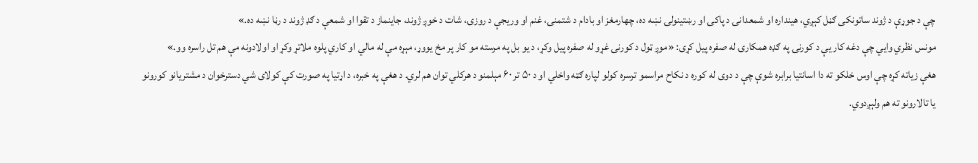چې د جوړې د ژوند ساتونکی ګڼل کېږي، هینداره او شمعدانۍ د پاکۍ او رښتینولۍ نښه ده، چهارمغز او بادام د شتمنۍ، غنم او وریجې د روزۍ، شات د خوږ ژوند، جاینماز د تقوا او شمعې د ګډ ژوند د رڼا نښه ده.»
مونس نظري وایي چې دغه کار یې د کورنۍ په ګډه همکارۍ له صفره پیل کړی: «موږ ټول د کورنۍ غړو له صفره پیل وکړ، د یو بل په مرسته مو کار پر مخ یووړ، مېړه مې له مالي او کاري پلوه ملاتړ وکړ او اولادونه مې هم تل راسره وو.»
هغې زیاته کړه چې اوس خلکو ته دا اسانتیا برابره شوې چې د دوی له کوره د نکاح مراسمو ترسره کولو لپاره ګټه واخلي او د ۵۰ تر ۶۰ مېلمنو د هرکلي توان هم لري. د هغې په خبره، د اړتیا په صورت کې کولای شي دسترخوان د مشتریانو کورونو یا تالارونو ته هم ولېږدوي.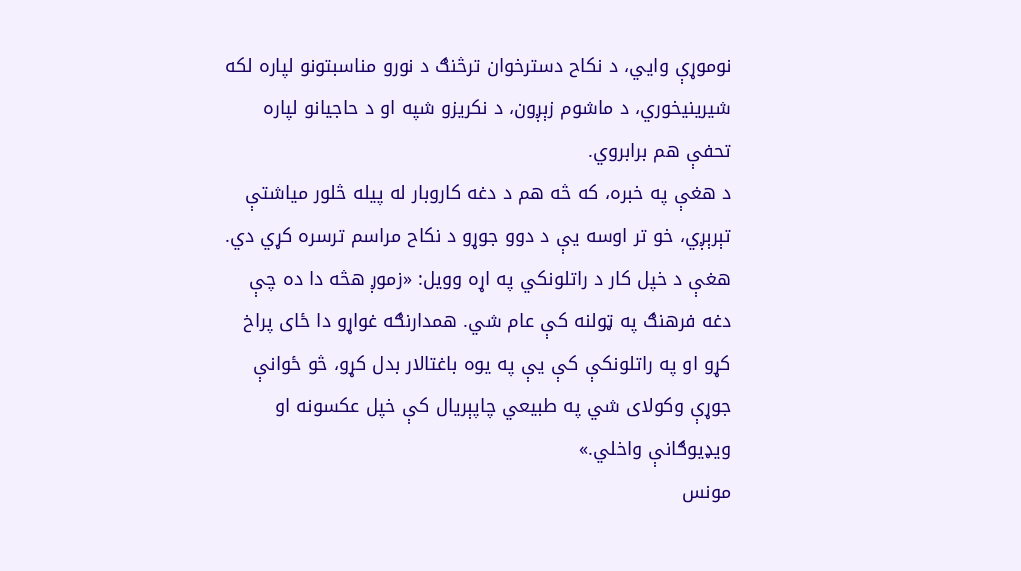نوموړې وایي، د نکاح دسترخوان ترڅنګ د نورو مناسبتونو لپاره لکه شیرینيخوري، د ماشوم زېږون، د نکریزو شپه او د حاجیانو لپاره تحفې هم برابروي.
د هغې په خبره، که څه هم د دغه کاروبار له پیله څلور میاشتې تېرېږي، خو تر اوسه یې د دوو جوړو د نکاح مراسم ترسره کړي دي.
هغې د خپل کار د راتلونکي په اړه وویل: «زموږ هڅه دا ده چې دغه فرهنګ په ټولنه کې عام شي. همدارنګه غواړو دا ځای پراخ کړو او په راتلونکې کې یې په یوه باغتالار بدل کړو، څو ځوانې جوړې وکولای شي په طبیعي چاپېریال کې خپل عکسونه او ویډیوګانې واخلي.»
مونس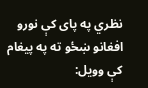نظري په پای کې نورو افغانو ښځو ته په پیغام کې وویل: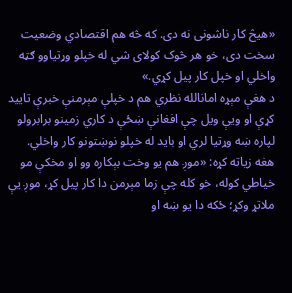«هیڅ کار ناشونی نه دی. که څه هم اقتصادي وضعیت سخت دی، خو هر څوک کولای شي له خپلو وړتیاوو ګټه واخلي او خپل کار پیل کړي.»
د هغې مېړه امانالله نظري هم د خپلې مېرمنې خبرې تایید کړې او ویې ویل چې افغانې ښځې د کاري زمینو برابرولو لپاره ښه وړتیا لري او باید له خپلو نوښتونو کار واخلي.
هغه زیاته کړه: «موږ هم یو وخت بېکاره وو او مخکې مو خیاطي کوله، خو کله چې زما مېرمن دا کار پیل کړ، موږ یې ملاتړ وکړ؛ ځکه دا یو ښه او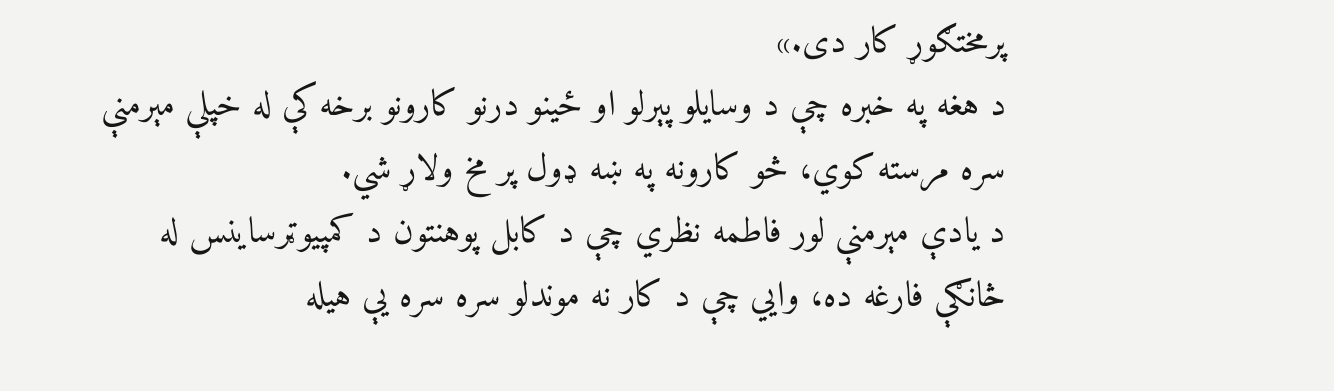پرمختګوړ کار دی.»
د هغه په خبره چې د وسایلو پېرلو او ځینو درنو کارونو برخه کې له خپلې مېرمنې سره مرسته کوي، څو کارونه په ښه ډول پر مخ ولاړ شي.
د یادې مېرمنې لور فاطمه نظري چې د کابل پوهنتون د کمپیوټرساینس له څانګې فارغه ده، وایي چې د کار نه موندلو سره سره یې هیله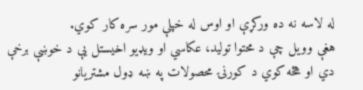له لاسه نه ده ورکړې او اوس له خپلې مور سره کار کوي.
هغې وویل چې د محتوا تولید، عکاسي او ویډیو اخیستل یې د خوښې برخې دي او هڅه کوي د کورنۍ محصولات په ښه ډول مشتریانو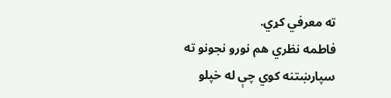ته معرفي کړي.
فاطمه نظري هم نورو نجونو ته سپارښتنه کوي چې له خپلو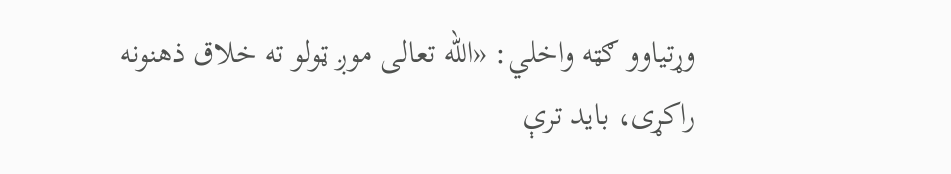وړتیاوو ګټه واخلي: «الله تعالی موږ ټولو ته خلاق ذهنونه راکړی، باید ترې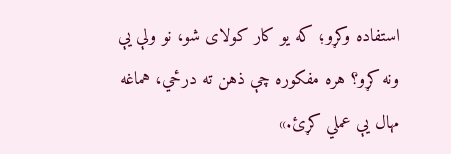استفاده وکړو؛ که یو کار کولای شو، نو ولې یې ونه کړو؟ هره مفکوره چې ذهن ته درځي، هماغه مهال یې عملي کړئ.»